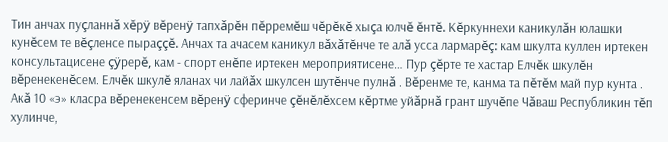Тин анчах пуçланнǎ хĕрÿ вĕренÿ тапхǎрĕн пĕрремĕш чĕрĕкĕ хыçа юлчĕ ĕнтĕ. Кĕркуннехи каникулǎн юлашки кунĕсем те вĕçленсе пыраççĕ. Анчах та ачасем каникул вǎхǎтĕнче те алǎ усса лармарĕç: кам шкулта куллен иртекен консультацисене çÿрерĕ, кам - спорт енĕпе иртекен мероприятисене… Пур çĕрте те хастар Елчĕк шкулĕн вĕренекенĕсем. Елчĕк шкулĕ яланах чи лайǎх шкулсен шутĕнче пулнǎ . Вĕренме те, канма та пĕтĕм май пур кунта . Акǎ 10 «э» класра вĕренекенсем вĕренÿ сферинче çĕнĕлĕхсем кĕртме уйǎрнǎ грант шучĕпе Чǎваш Республикин тĕп хулинче,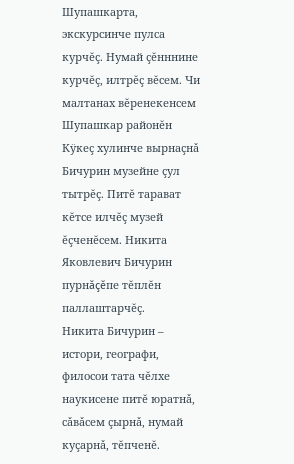Шупашкарта, экскурсинче пулса курчĕç. Нумай çĕнннине курчĕç, илтрĕç вĕсем. Чи малтанах вĕренекенсем Шупашкар районĕн Кÿкеç хулинче вырнаçнǎ Бичурин музейне çул тытрĕç. Питĕ тарават кĕтсе илчĕç музей ĕçченĕсем. Никита Яковлевич Бичурин пурнǎçĕпе тĕплĕн паллаштарчĕç.
Никита Бичурин – истори, географи, филосои тата чĕлхе наукисене питĕ юратнǎ, сǎвǎсем çырнǎ, нумай куçарнǎ, тĕпченĕ.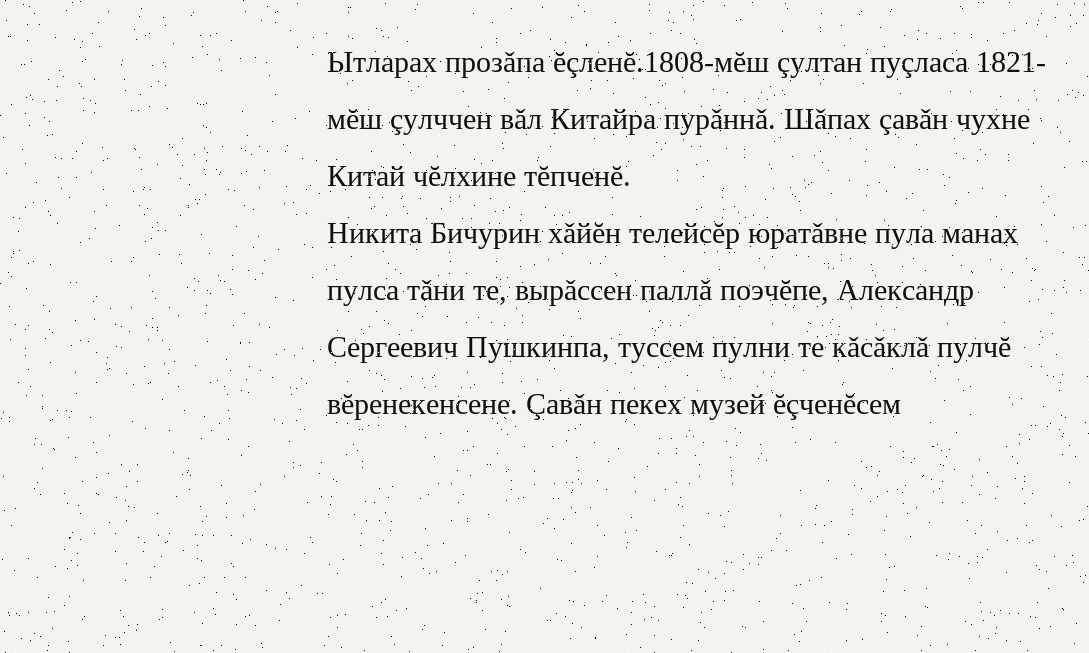Ытларах прозǎпа ĕçленĕ.1808-мĕш çултан пуçласа 1821-мĕш çулччен вǎл Китайра пурǎннǎ. Шǎпах çавǎн чухне Китай чĕлхине тĕпченĕ.
Никита Бичурин хǎйĕн телейсĕр юратǎвне пула манах пулса тǎни те, вырǎссен паллǎ поэчĕпе, Александр Сергеевич Пушкинпа, туссем пулни те кǎсǎклǎ пулчĕ вĕренекенсене. Çавǎн пекех музей ĕçченĕсем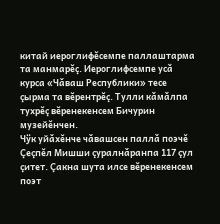китай иероглифĕсемпе паллаштарма та манмарĕç. Иероглифсемпе усǎ курса «Чǎваш Республики» тесе çырма та вĕрентрĕç. Тулли кǎмǎлпа тухрĕç вĕренекенсем Бичурин музейĕнчен.
Чÿк уйǎхĕнче чǎвашсен паллǎ поэчĕ Çеçпĕл Мишши çуралнǎранпа 117 çул çитет. Çакна шута илсе вĕренекенсем поэт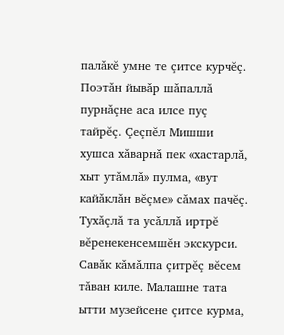палǎкĕ умне те çитсе курчĕç. Поэтǎн йывǎр шǎпаллǎ пурнǎçне аса илсе пуç тайрĕç. Çеçпĕл Мишши хушса хǎварнǎ пек «хастарлǎ, хыт утǎмлǎ» пулма, «вут кайǎклǎн вĕçме» сǎмах пачĕç.
Тухǎçлǎ та усǎллǎ иртрĕ вĕренекенсемшĕн экскурси. Савǎк кǎмǎлпа çитрĕç вĕсем тǎван киле. Малашне тата ытти музейсене çитсе курма,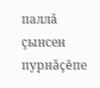паллǎ çынсен пурнǎçĕпе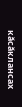кǎсǎклансах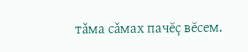тǎма сǎмах пачĕç вĕсем.